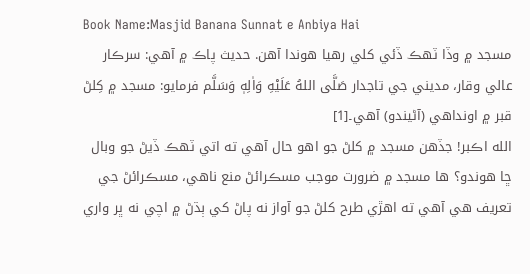Book Name:Masjid Banana Sunnat e Anbiya Hai
مسجد ۾ وڏا ٽهڪ ڏئي کلي رهيا هوندا آهن. حديث پاڪ ۾ آهي: سرڪار عالي وقار، مديني جي تاجدار صَلَّى اللهُ عَلَيْهِ وَاٰلِهٖ وَسَلَّم فرمايو: مسجد ۾ کِلڻ قبر ۾ اونداهي (آڻيندو) آهي۔[1]
الله اڪبر! جڏهن مسجد ۾ کلڻ جو اهو حال آهي ته اتي ٽهڪ ڏيڻ جو وبال ڇا هوندو؟ ها مسجد ۾ ضرورت موجب مسڪرائڻ منع ناهي، مسڪرائڻ جي تعريف هي آهي ته اهڙي طرح کلڻ جو آواز نه پاڻ کي ٻڌڻ ۾ اچي نه ڀر واري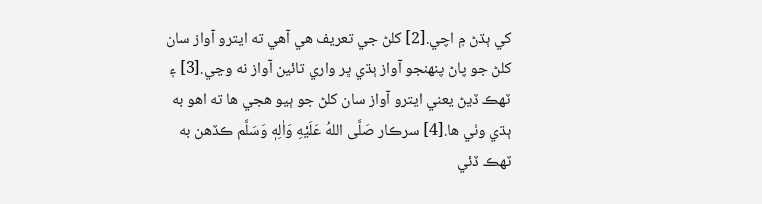کي ٻڌڻ ۾ اچي.[2] کلڻ جي تعريف هي آهي ته ايترو آواز سان کلڻ جو پاڻ پنهنجو آواز ٻڌي ڀر واري تائين آواز نه وڃي.[3] ۽ ٽهڪ ڏيڻ يعني ايترو آواز سان کلڻ جو ٻيو هجي ها ته اهو به ٻڌي وٺي ها.[4] سرڪار صَلَّى اللهُ عَلَيْهِ وَاٰلِهٖ وَسَلَّم ڪڏهن به ٽهڪ ڏئي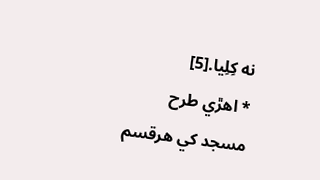نه کِلِيا.[5]
* اهڙي طرح مسجد کي هرقسم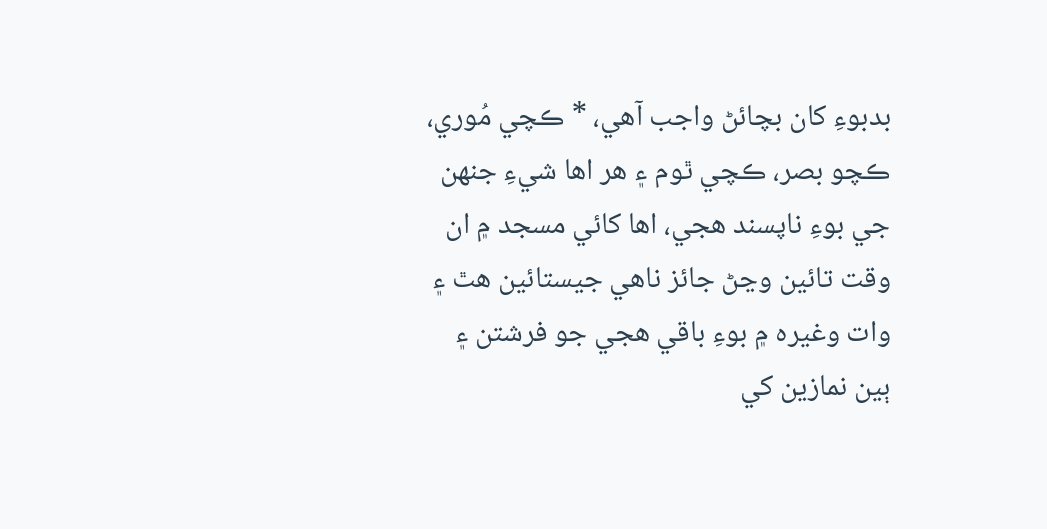بدبوءِ کان بچائڻ واجب آهي، * ڪچي مُوري، ڪچو بصر، ڪچي ٿوم ۽ هر اها شيءِ جنهن جي بوءِ ناپسند هجي، اها کائي مسجد ۾ ان وقت تائين وڃڻ جائز ناهي جيستائين هٿ ۽ وات وغيره ۾ بوءِ باقي هجي جو فرشتن ۽ ٻين نمازين کي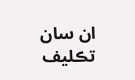ان سان تڪليف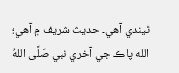ٿيندي آهي۔ حديث شريف ۾ آهي؛ الله پاڪ جي آخري نبي صَلَّى اللهُ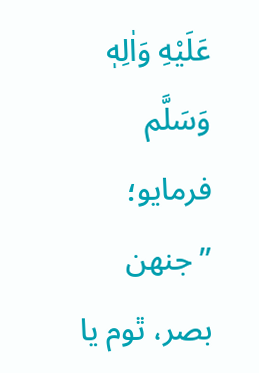عَلَيْهِ وَاٰلِهٖ وَسَلَّم فرمايو؛ ”جنهن بصر، ٿوم يا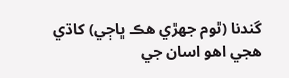گندنا (ٿوم جهڙي هڪ ڀاڄي) کاڌي هجي اهو اسان جي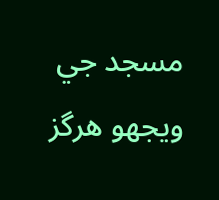مسجد جي ويجهو هرگز